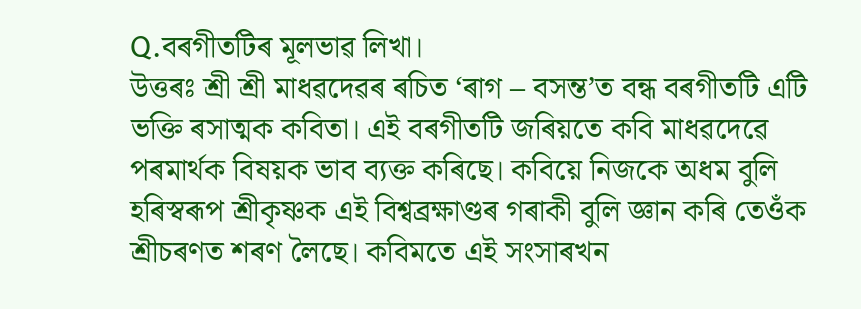Q.বৰগীতটিৰ মূলভাৱ লিখা।
উত্তৰঃ শ্ৰী শ্ৰী মাধৱদেৱৰ ৰচিত ‘ৰাগ – বসন্ত’ত বন্ধ বৰগীতটি এটি ভক্তি ৰসাত্মক কবিতা। এই বৰগীতটি জৰিয়তে কবি মাধৱদেৱে পৰমাৰ্থক বিষয়ক ভাব ব্যক্ত কৰিছে। কবিয়ে নিজকে অধম বুলি হৰিস্বৰূপ শ্ৰীকৃষ্ণক এই বিশ্বব্ৰক্ষাণ্ডৰ গৰাকী বুলি জ্ঞান কৰি তেওঁক শ্ৰীচৰণত শৰণ লৈছে। কবিমতে এই সংসাৰখন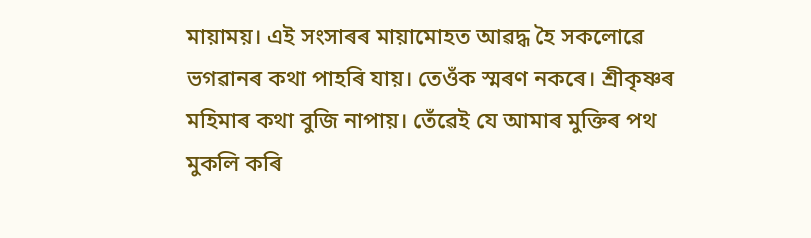মায়াময়। এই সংসাৰৰ মায়ামোহত আৱদ্ধ হৈ সকলোৱে ভগৱানৰ কথা পাহৰি যায়। তেওঁক স্মৰণ নকৰে। শ্ৰীকৃষ্ণৰ মহিমাৰ কথা বুজি নাপায়। তেঁৱেই যে আমাৰ মুক্তিৰ পথ মুকলি কৰি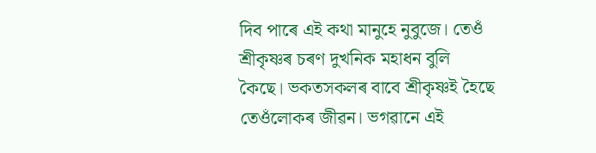দিব পাৰে এই কথা মানুহে নুবুজে। তেওঁ শ্ৰীকৃষ্ণৰ চৰণ দুখনিক মহাধন বুলি কৈছে। ভকতসকলৰ বাবে শ্ৰীকৃষ্ণই হৈছে তেওঁলোকৰ জীৱন। ভগৱানে এই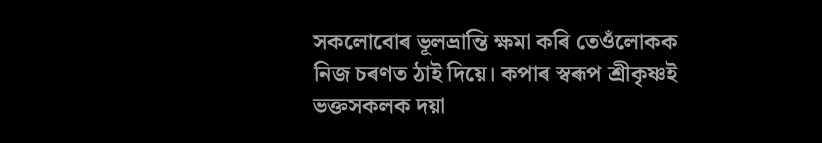সকলোবোৰ ভূলভ্ৰান্তি ক্ষমা কৰি তেওঁলোকক নিজ চৰণত ঠাই দিয়ে। কপাৰ স্বৰূপ শ্ৰীকৃষ্ণই ভক্তসকলক দয়া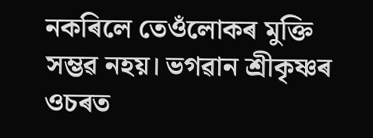নকৰিলে তেওঁলোকৰ মুক্তি সম্ভৱ নহয়। ভগৱান শ্ৰীকৃষ্ণৰ ওচৰত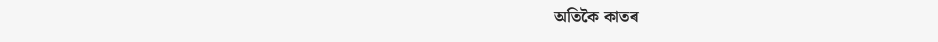অতিকৈ কাতৰ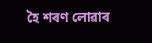হৈ শৰণ লোৱাৰ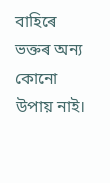বাহিৰে ভক্তৰ অন্য কোনো উপায় নাই।